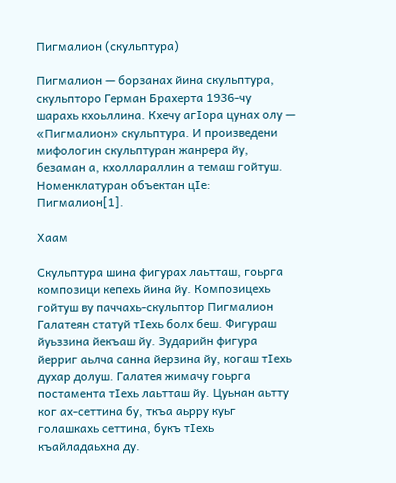Пигмалион (скульптура)

Пигмалион — борзанах йина скульптура, скульпторо Герман Брахерта 1936-чу шарахь кхоьллина. Кхечу агӀора цунах олу — «Пигмалион» скульптура. И произведени мифологин скульптуран жанрера йу, безаман а, кхоллараллин а темаш гойтуш. Номенклатуран объектан цӀе: Пигмалион[1].

Хаам

Скульптура шина фигурах лаьтташ, гоьрга композици кепехь йина йу. Композицехь гойтуш ву паччахь-скульптор Пигмалион Галатеян статуй тӀехь болх беш. Фигураш йуьззина йекъаш йу. Зударийн фигура йерриг аьлча санна йерзина йу, когаш тӀехь духар долуш. Галатея жимачу гоьрга постамента тӀехь лаьтташ йу. Цуьнан аьтту ког ах-сеттина бу, ткъа аьрру куьг голашкахь сеттина, букъ тӀехь къайладаьхна ду.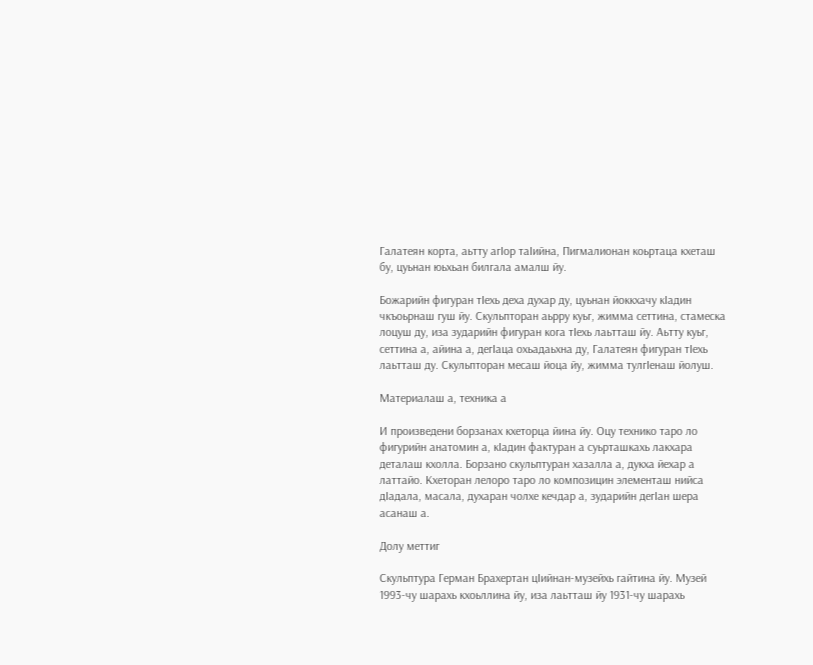Галатеян корта, аьтту агӀор таӀийна, Пигмалионан коьртаца кхеташ бу, цуьнан юьхьан билгала амалш йу.

Божарийн фигуран тӀехь деха духар ду, цуьнан йоккхачу кӀадин чкъоьрнаш гуш йу. Скульпторан аьрру куьг, жимма сеттина, стамеска лоцуш ду, иза зударийн фигуран кога тӀехь лаьтташ йу. Аьтту куьг, сеттина а, айина а, дегӀаца охьадаьхна ду, Галатеян фигуран тӀехь лаьтташ ду. Скульпторан месаш йоца йу, жимма тулгӀенаш йолуш.

Материалаш а, техника а

И произведени борзанах кхеторца йина йу. Оцу технико таро ло фигурийн анатомин а, кӀадин фактуран а суьрташкахь лакхара деталаш кхолла. Борзано скульптуран хазалла а, дукха йехар а латтайо. Кхеторан лелоро таро ло композицин элементаш нийса дӀадала, масала, духаран чолхе кечдар а, зударийн дегӀан шера асанаш а.

Долу меттиг

Скульптура Герман Брахертан цӀийнан-музейхь гайтина йу. Музей 1993-чу шарахь кхоьллина йу, иза лаьтташ йу 1931-чу шарахь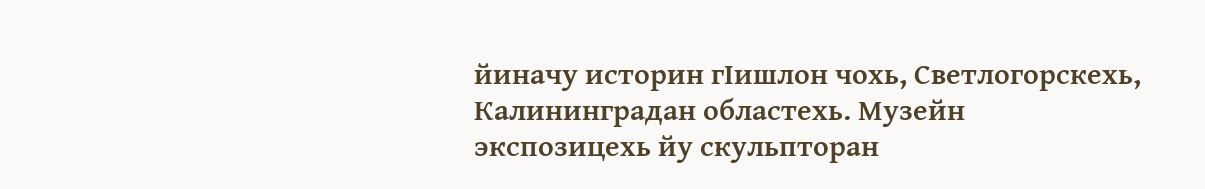йиначу историн гӀишлон чохь, Светлогорскехь, Калининградан областехь. Музейн экспозицехь йу скульпторан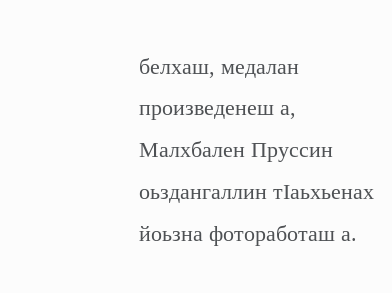белхаш, медалан произведенеш а, Малхбален Пруссин оьздангаллин тӀаьхьенах йоьзна фотоработаш а.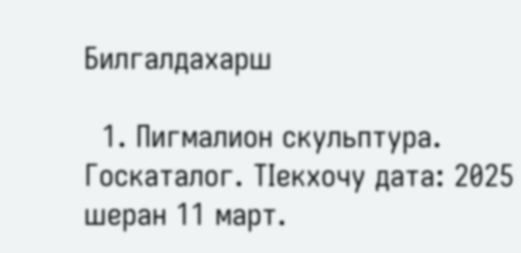Билгалдахарш

  1. Пигмалион скульптура. Госкаталог. ТӀекхочу дата: 2025 шеран 11 март.